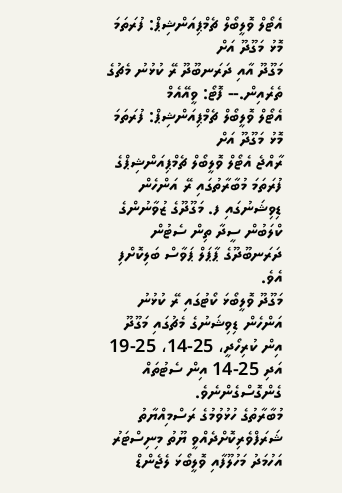އެޓޯލް ވޮލީބޯލް ޗެމްޕިއަންޝިޕް: ފުރަތަމަ މޮޅު މަގޫދޫ އަށް
މަގޫދޫ އާއި ދަރަނބޫދޫ ރޭ ކުޅުނު މެޗުގެ ތެރެއިން.-- ފޮޓޯ: ވީއޭއެމް
އެޓޯލް ވޮލީބޯލް ޗެމްޕިއަންޝިޕް: ފުރަތަމަ މޮޅު މަގޫދޫ އަށް
ރާއްޖެ އެޓޯލް ވޮލީބޯލް ޗެމްޕިއަންޝިޕްގެ ފުރަތަމަ މުބާރާތުގައި ރޭ އަންހެން ޑިވިޝަނުގައި ފ. މަގޫދޫގެ ޒުވާނުންގެ ކްލަބުން ސީދާ ތިން ސެޓުން ދަރަނބޫދޫގެ ޕާޕަލް ޕަވާސް ބަލިކޮށްފި އެވެ.
މަގޫދޫ ވޮލީބޯޅަ ކޯޓުގައި ރޭ ކުޅުނު އަންހެން ޑިވިޝަނުގެ މެޗުގައި މަގޫދޫ އިން ކުރިހޯދީ، 25-14، 25-19 އަދި 25-14 އިން ސެޓުތައް ގެންގޮސްގެންނެވެ.
މުބާރާތުގެ ހުޅުވުމުގެ ރަސްމިއްޔާތު ޝަރަފްވެރިކޮށްދެއްވީ ޔޫތު މިނިސްޓަރު އަހުމަދު މަހުލޫފާއި ވޮލީބޯޅަ ލެޖެންޑް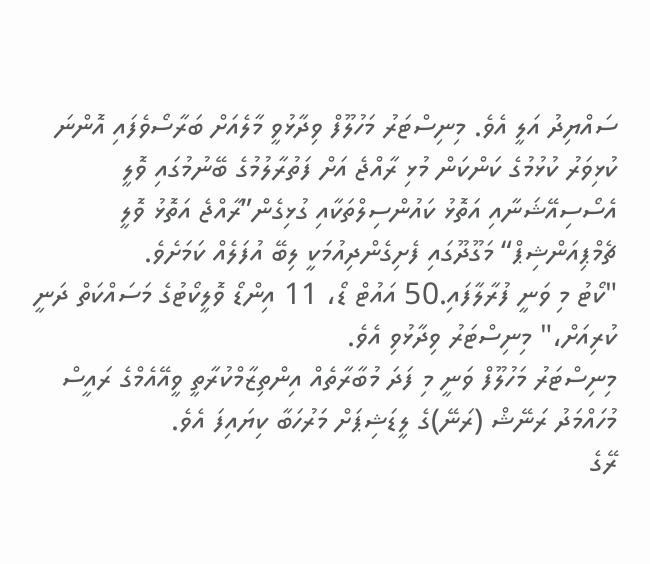ސައްޔިދު އަލީ އެވެ. މިނިސްޓަރު މަހުލޫފް ވިދާޅުވީ މާލެއަށް ބަރާސޯވެފައި އޮންނަ ކުޅިވަރު ކުޅުމުގެ ކަންކަން މުޅި ރާއްޖެ އަށް ފަތުރާލުމުގެ ބޭނުމުގައި ވޮލީ އެސޯސިއޭޝަނާއި އަތޮޅު ކައުންސިލްތަކާއި ގުޅިގެން”ރާއްޖެ އަތޮޅު ވޮލީ ޗެމްޕިއަންޝިޕް“ މަގޫދޫގައި ފެށިގެންދިއުމަކީ ލިބޭ އުފަލެއް ކަމަށެވެ.
"ކޯޓު މި ވަނީ ފުރާލާފައި.50 އައުޓް ޑޯ، 11 އިންޑޯ ވޮލީކޯޓުގެ މަސައްކަތް ދަނީ ކުރިއަށް،" މިނިސްޓަރު ވިދާޅުވި އެވެ.
މިނިސްޓަރު މަހުލޫފް ވަނީ މި ފަދަ މުބާރާތެއް އިންތިޒާމްކުރާތީ ވީއޭއެމްގެ ރައީސް މުހައްމަދު ރަނޭޝް (ރަނޭ)ގެ ލީޑަޝިޕަށް މަރުހަބާ ކިޔައިފަ އެވެ.
ރޭގެ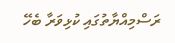ރަސްމިއްޔާތުގައި ކުޅިވަރާ ބެހޭ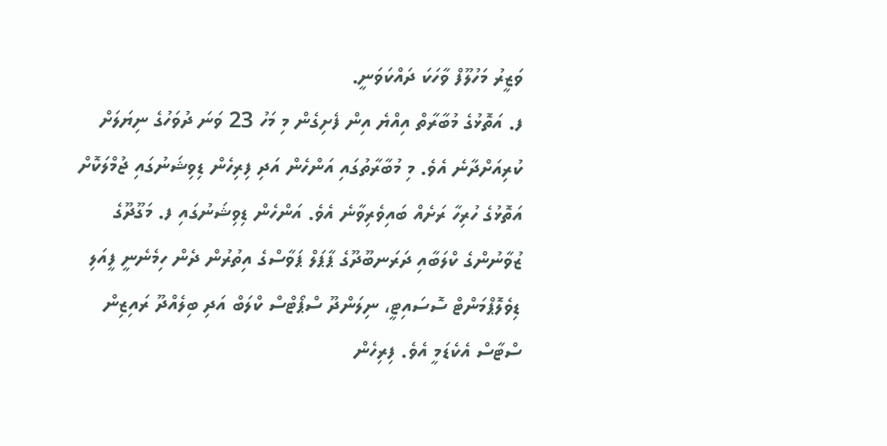ވަޒީރު މަހުލޫފް ވާހަކަ ދައްކަވަނީ.
ފ. އަތޮޅުގެ މުބާރާތް އިއްޔެ އިން ފެށިގެން މި މަހު 23 ވަނަ ދުވަހުގެ ނިޔަލަށް ކުރިއަށްދާނެ އެވެ. މި މުބާރާތުގައި އަންހެން އަދި ފިރިހެން ޑިވިޝަނުގައި ޖުމްލަކޮށް އަތޮޅުގެ ހުރިހާ ރަށެއް ބައިވެރިވާނެ އެވެ. އަންހެން ޑިވިޝަނުގައި ފ. މަގޫދޫގެ ޒުވާނުންގެ ކްލަބާއި ދަރަނބޫދޫގެ ޕާޕަލް ޕަވާސްގެ އިތުރުން ދެން ހިމެނެނީ ފީއަލި ޑިވެލޮޕްމަންޓް ސޮސައިޓީ، ނިލަންދޫ ސްޕޯޓްސް ކްލަބް އަދި ބިލެއްދޫ ރައިޒިން ސްޓާސް އެކެޑަމީ އެވެ. ފިރިހެން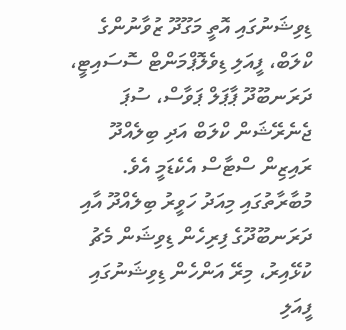ޑިވިޝަނުގައި އޮތީ މަގޫދޫ ޒުވާނުންގެ ކްލަބް، ފީއަލި ޑިވެލޮޕްމަންޓް ސޮސައިޓީ، ދަރަނބޫދޫ ޕާޕަލް ޕަވާސް، ސުޕަ ޖެނެރޭޝަން ކްލަބް އަދި ބިލެއްދޫ ރައިޒިން ސްޓާސް އެކެޑަމީ އެވެ.
މުބާރާތުގައި މިއަދު ހަވީރު ބިލެއްދޫ އާއި ދަރަނބޫދޫގެ ފިރިހެން ޑިވިޝަން މެޗު ކުޅޭއިރު، މިރޭ އަންހެން ޑިވިޝަނުގައި ފީއަލި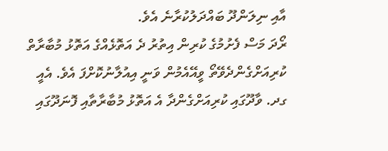އާއި ނިލަންދޫ ބައްދަލުކުރާނެ އެވެ.
ރޯދަ މަސް ފެށުމުގެ ކުރިން އިތުރު ދެ އަތޮޅެއްގެ އަތޮޅު މުބާރާތް ކުރިއަށްގެންދެވޭތޯ ވީއޭއެމުން ވަނީ އިއުލާނުކޮށްފަ އެވެ. އެއީ ގދ. ވާދޫގައި ކުރިއަށްގެންދާ އެ އަތޮޅު މުބާރާތާއި ފޮނަދޫގައި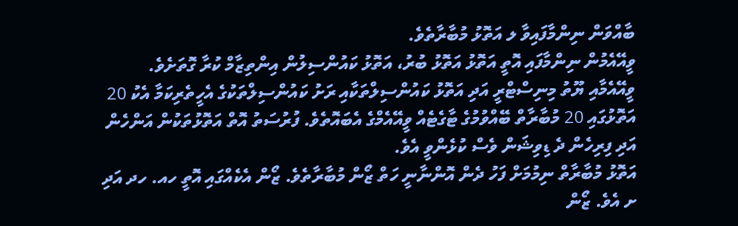ބާއްވަން ނިންމާފައިވާ ލ އަތޮޅު މުބާރާތެވެ.
ވީއޭއެމުން ނިންމާފައި އޮތީ އަތޮޅު އަތޮޅު ބުރު، އަތޮޅު ކައުންސިލުން އިންތިޒާމް ކުރާ ގޮތަށެވެ. ވީއޭއެމާއި ޔޫތު މިނިސްޓްރީ އަދި އަތޮޅު ކައުންސިލްތަކާއި ރަށު ކައުންސިލްތަކުގެ އެހީތެރިކަމާ އެކު 20 އަތޮޅުގައި 20 މުބާރާތް ބޭއްވުމުގެ ޓާގެޓެއް ވީއޭއެމްގެ އެބައޮތެވެ. ފުރުސަތު އޮތް އަތޮޅުތަކުން އަންހެން އަދި ފިރިހެން ދެ ޑިވިޝަން ވެސް ކުޅެންވީ އެވެ.
އަތޮޅު މުބާރާތް ނިމުމަށް ފަހު ދެން އޮންނާނީ ހަތް ޒޯން މުބާރާތެވެ. ޒޯން އެކެއްގައި އޮތީ ހއ. ހދ އަދި ށ އެވެ. ޒޯން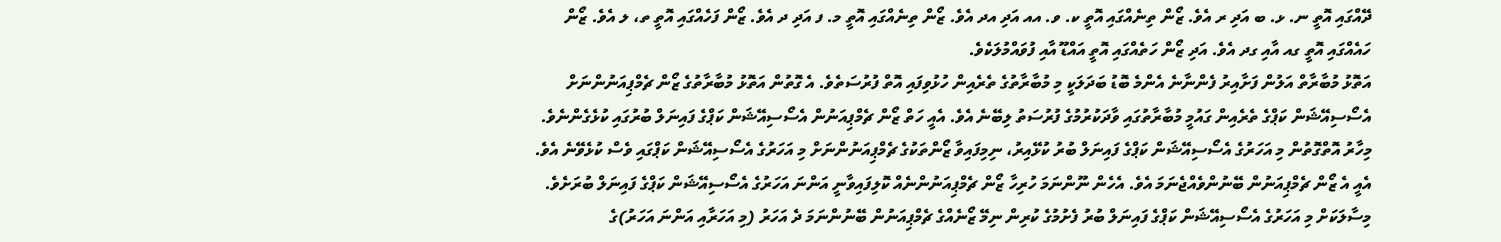ދޭއްގައި އޮތީ ނ. ޅ. ބ އަދި ރ އެވެ. ޒޯން ތިނެއްގައި އޮތީ ކ. ވ. އއ އަދި އދ އެވެ. ޒޯން ތިނެއްގައި އޮތީ މ. ފ އަދި ދ އެވެ. ޒޯން ފަހެއްގައި އޮތީ ތ، ލ އެވެ. ޒޯން ހައެއްގައި އޮތީ ގއ އާއި ގދ އެވެ. އަދި ޒޯން ހަތެއްގައި އޮތީ އައްޑޫ އާއި ފުވައްމުލަކެވެ.
އަތޮޅު މުބާރާތް އަލުން ފަށާއިރު ފެންނާނެ އެންމެ ބޮޑު ބަދަލަކީ މި މުބާރާތުގެ ތެރެއިން ހުޅުވިފައި އޮތް ފުރުސަތެވެ. އެ ގޮތުން އަތޮޅު މުބާރާތުގެ ޒޯން ޗެމްޕިއަނުންނަށް އެސޯސިއޭޝަން ކަޕްގެ ތެރެއިން ގައުމީ މުބާރާތުގައި ވާދަކުރުމުގެ ފުރުސަތު ލިބޭނެ އެވެ. އެއީ ހަތް ޒޯން ޗެމްޕިއަނުން އެސޯސިއޭޝަން ކަޕްގެ ފައިނަލް ބުރުގައި ކުޅެގެންނެވެ.
މިހާރު އޮތްގޮތުން މި އަހަރުގެ އެސޯސިއޭޝަން ކަޕްގެ ފައިނަލް ބުރު ކުޅޭއިރު، ނިމިފައިވާ ޒޯންތަކުގެ ޗެމްޕިއަނުންނަށް މި އަހަރުގެ އެސޯސިއޭޝަން ކަޕްގައި ވެސް ކުޅެވޭނެ އެވެ. އެއީ އެ ޒޯން ޗެމްޕިއަނުން ބޭނުންވެއްޖެނަމަ އެވެ. އެހެން ނޫންނަމަ ހުރިހާ ޒޯން ޗެމްޕިއަނުންނެއް ކޮލިފައިވާނީ އަންނަ އަހަރުގެ އެސޯސިއޭޝަން ކަޕްގެ ފައިނަލް ބުރަށެވެ. މިސާލަކަށް މި އަހަރުގެ އެސޯސިއޭޝަން ކަޕްގެ ފައިނަލް ބުރު ފެށުމުގެ ކުރިން ނިމޭ ޒޯނެއްގެ ޗެމްޕިއަނުން ބޭނުންނަމަ ދެ އަހަރު (މި އަހަރާއި އަންނަ އަހަރު)ގެ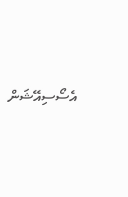އެސޯސިއޭޝަން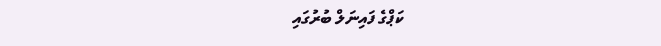ކަޕްގެ ފައިނަލް ބުރުގައި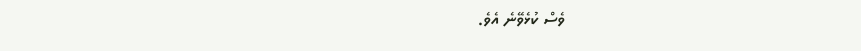ވެސް ކުޅެވޭނެ އެވެ.